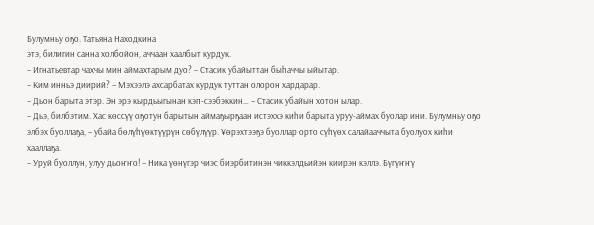Булумньу оҕо. Татьяна Находкина
этэ, билигин санна холбойон, аччаан хаалбыт курдук.
– Игнатьевтар чахчы мин аймахтарым дуо? – Стасик убайыттан быһаччы ыйытар.
– Ким инньэ диирий? – Мэхээлэ ахсарбатах курдук туттан олорон хардарар.
– Дьон барыта этэр. Эн эрэ кырдьыгынан кэп-сээбэккин… – Стасик убайын хотон ылар.
– Дьэ, билбэтим. Хас көссүү оҕотун барытын аймаҕырҕаан истэххэ киһи барыта уруу-аймах буолар ини. Булумньу оҕо элбэх буоллаҕа, – убайа бөлүһүөктүүрүн сөбүлүүр. ¥өрэхтээҕэ буоллар орто сүһүөх салайааччыта буолуох киһи хааллаҕа.
– Уруй буоллун, улуу дьоҥҥо! – Ника үөнүгэр чиэс биэрбитинэн чиккэлдьийэн киирэн кэллэ. Бүгүҥҥү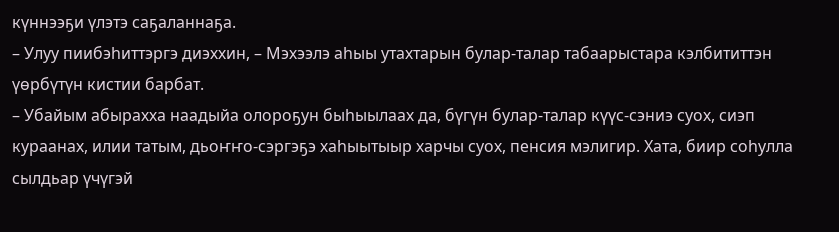күннээҕи үлэтэ саҕаланнаҕа.
– Улуу пиибэһиттэргэ диэххин, – Мэхээлэ аһыы утахтарын булар-талар табаарыстара кэлбититтэн үөрбүтүн кистии барбат.
– Убайым абырахха наадыйа олороҕун быһыылаах да, бүгүн булар-талар күүс-сэниэ суох, сиэп кураанах, илии татым, дьоҥҥо-сэргэҕэ хаһыытыыр харчы суох, пенсия мэлигир. Хата, биир соһулла сылдьар үчүгэй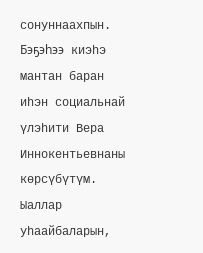сонуннаахпын. Бэҕэһээ киэһэ мантан баран иһэн социальнай үлэһити Вера Иннокентьевнаны көрсүбүтүм. Ыаллар уһаайбаларын,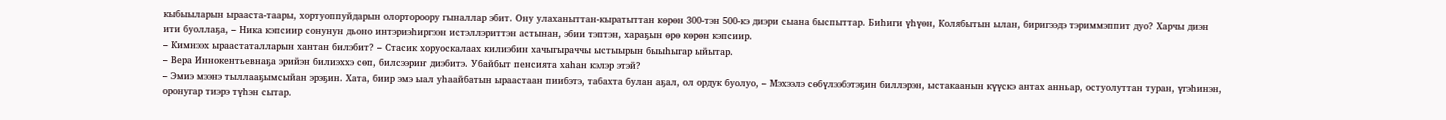кыбыыларын ырааста-таары, хортуоппуйдарын олортороору гыналлар эбит. Ону улаханыттан-кыратыттан көрөн 300-тэн 500-кэ диэри сыана быспыттар. Биһиги үһүөн, Колябытын ылан, биригээдэ тэриммэппит дуо? Харчы диэн ити буоллаҕа, – Ника кэпсиир сонунун дьоно интэриэһиргээн истэллэриттэн астынан, эбии тэптэн, хараҕын өрө көрөн кэпсиир.
– Кимнээх ыраастаталларын хантан билэбит? – Стасик хоруоскалаах килиэбин хачыгыраччы ыстыырын быыһыгар ыйытар.
– Вера Иннокентьевнаҕа эрийэн билиэххэ сөп, билсээриҥ диэбитэ. Убайбыт пенсията хаһан кэлэр этэй?
– Эмиэ мээнэ тыллааҕымсыйан эрэҕин. Хата, биир эмэ ыал уһаайбатын ыраастаан пиибэтэ, табахта булан аҕал, ол ордук буолуо, – Мэхээлэ сөбүлээбэтэҕин биллэрэн, ыстакаанын күүскэ антах анньар, остуолуттан туран, үгэһинэн, оронугар тиэрэ түһэн сытар.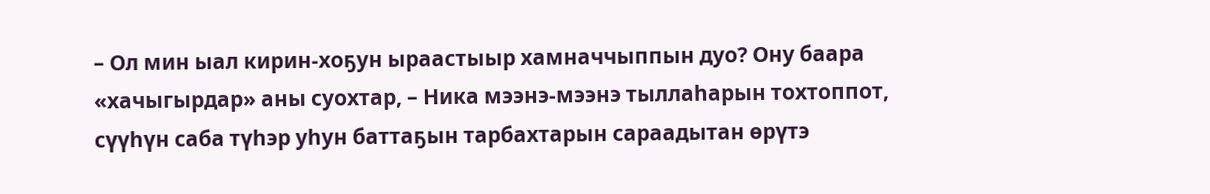– Ол мин ыал кирин-хоҕун ыраастыыр хамначчыппын дуо? Ону баара «хачыгырдар» аны суохтар, – Ника мээнэ-мээнэ тыллаһарын тохтоппот, сүүһүн саба түһэр уһун баттаҕын тарбахтарын сараадытан өрүтэ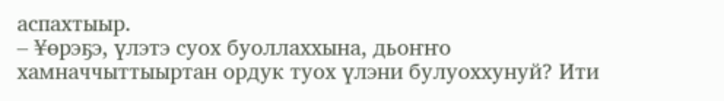аспахтыыр.
– ¥өрэҕэ, үлэтэ суох буоллаххына, дьоҥҥо хамначчыттыыртан ордук туох үлэни булуоххунуй? Ити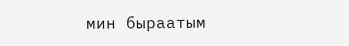мин быраатым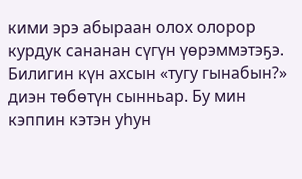кими эрэ абыраан олох олорор курдук сананан сүгүн үөрэммэтэҕэ. Билигин күн ахсын «тугу гынабын?» диэн төбөтүн сынньар. Бу мин кэппин кэтэн уһун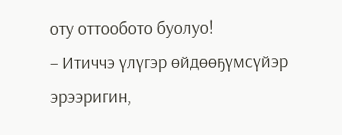оту оттообото буолуо!
– Итиччэ үлүгэр өйдөөҕүмсүйэр эрээригин,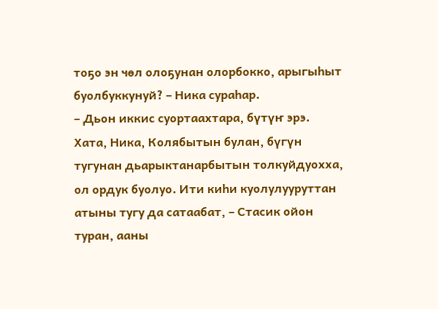тоҕо эн чөл олоҕунан олорбокко, арыгыһыт буолбуккунуй? – Ника сураһар.
– Дьон иккис суортаахтара, бүтүҥ эрэ. Хата, Ника, Колябытын булан, бүгүн тугунан дьарыктанарбытын толкуйдуохха, ол ордук буолуо. Ити киһи куолулууруттан атыны тугу да сатаабат, – Стасик ойон туран, ааны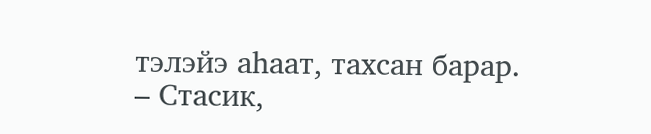тэлэйэ аһаат, тахсан барар.
– Стасик,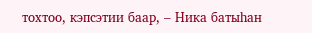тохтоо, кэпсэтии баар, – Ника батыһан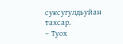суксугулдьуйан тахсар.
– Туох